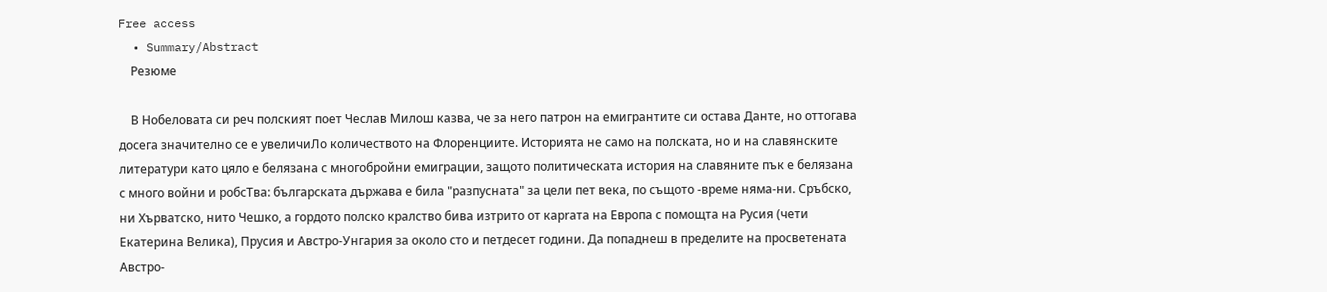Free access
  • Summary/Abstract
    Резюме

    В Нобеловата си реч полският поет Чеслав Милош казва, че за него патрон на емигрантите си остава Данте, но оттогава досега значително се е увеличиЛо количеството на Флоренциите. Историята не само на полската, но и на славянските литератури като цяло е белязана с многобройни емиграции, защото политическата история на славяните пък е белязана с много войни и робсТва: българската държава е била "разпусната" за цели пет века, по същото -време няма-ни. Сръбско, ни Хърватско, нито Чешко, а гордото полско кралство бива изтрито от карrата на Европа с помощта на Русия (чети Екатерина Велика), Прусия и Австро-Унгария за около сто и петдесет години. Да попаднеш в пределите на просветената Австро-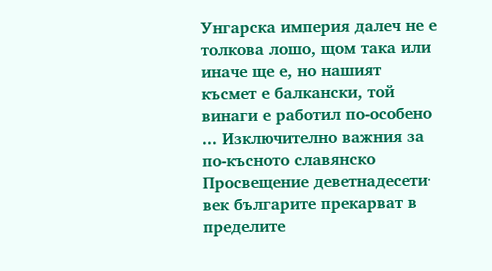Унгарска империя далеч не е толкова лошо, щом така или иначе ще е, но нашият късмет е балкански, той винаги е работил по-особено ... Изключително важния за по-късното славянско Просвещение деветнадесети· век българите прекарват в пределите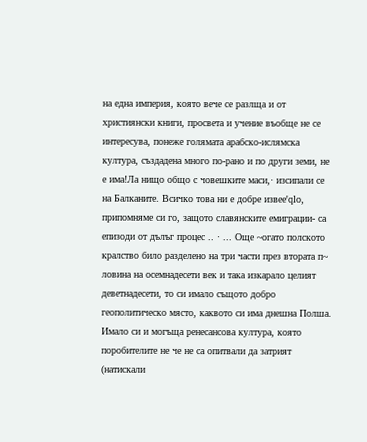на една империя, която вече се разлща и от християнски книги, просвета и учение въобще не се интересува, понеже голямата арабско-ислямска култура, създадена много по-рано и по други земи, не е има!Ла нищо общо с човешките маси,· изсипали се на Балканите. Всичко това ни е добре извее'qlо, припомняме си го, защото славянските емиграции- са епизоди от дълъг процес .. · ... Още ~огато полското кралство било разделено на три части през втората п~ ловина на осемнадесети век и така изкарало целият деветнадесети, то си имало същото добро геополитическо място, каквото си има днешна Полша. Имало си и могъща ренесансова култура, която поробителите не че не са опитвали да затрият (натискали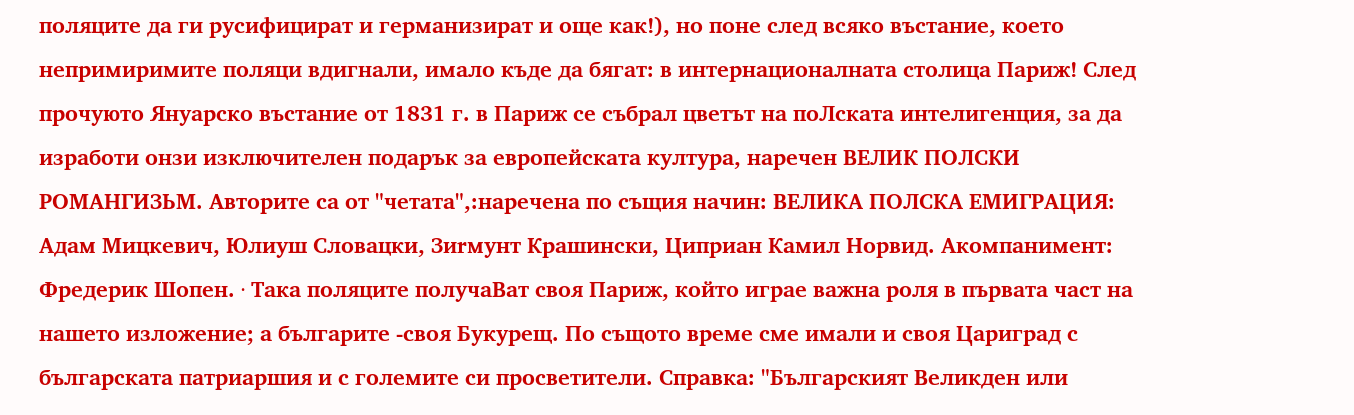поляците да ги русифицират и германизират и още как!), но поне след всяко въстание, което непримиримите поляци вдигнали, имало къде да бягат: в интернационалната столица Париж! След прочуюто Януарско въстание от 1831 г. в Париж се събрал цветът на поЛската интелигенция, за да изработи онзи изключителен подарък за европейската култура, наречен ВЕЛИК ПОЛСКИ РОМАНГИЗЬМ. Авторите са от "четата",:наречена по същия начин: ВЕЛИКА ПОЛСКА ЕМИГРАЦИЯ: Адам Мицкевич, Юлиуш Словацки, Зиrмунт Крашински, Циприан Камил Норвид. Акомпанимент: Фредерик Шопен. · Така поляците получаВат своя Париж, който играе важна роля в първата част на нашето изложение; а българите -своя Букурещ. По същото време сме имали и своя Цариград с българската патриаршия и с големите си просветители. Справка: "Българският Великден или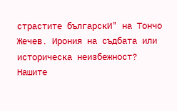страстите българскИ" на Тончо Жечев. Ирония на съдбата или историческа неизбежност? Нашите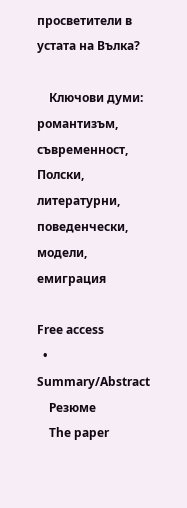просветители в устата на Вълка?

    Ключови думи: романтизъм, съвременност, Полски, литературни, поведенчески, модели, емиграция

Free access
  • Summary/Abstract
    Резюме
    The paper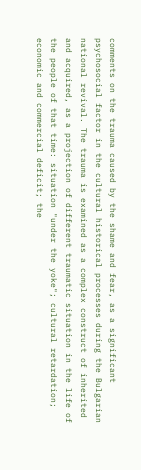comments on the trauma caused by the shame and fear, as a significant psychosocial factor in the cultural historical processes during the Bulgarian national revival. The trauma is examined as a complex construct of inherited and acquired, as a projection of different traumatic situation in the life of the people of that time: situation "under the yoke"; cultural retardation; economic and commercial deficit; the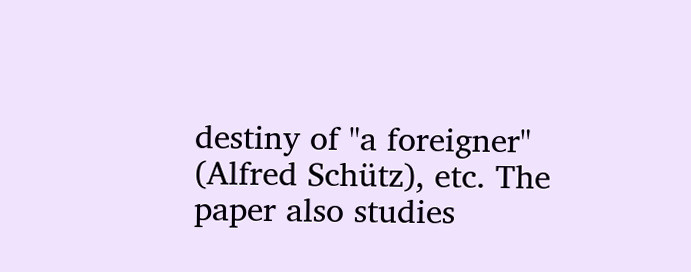destiny of "a foreigner" (Alfred Schütz), etc. The paper also studies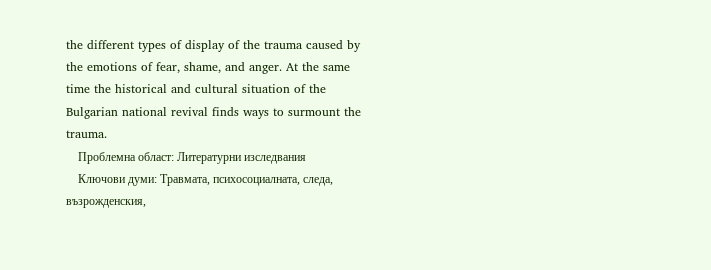the different types of display of the trauma caused by the emotions of fear, shame, and anger. At the same time the historical and cultural situation of the Bulgarian national revival finds ways to surmount the trauma.
    Проблемна област: Литературни изследвания
    Ключови думи: Травмата, психосоциалната, следа, възрожденския,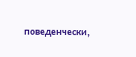поведенчески,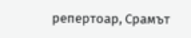репертоар, Срамът